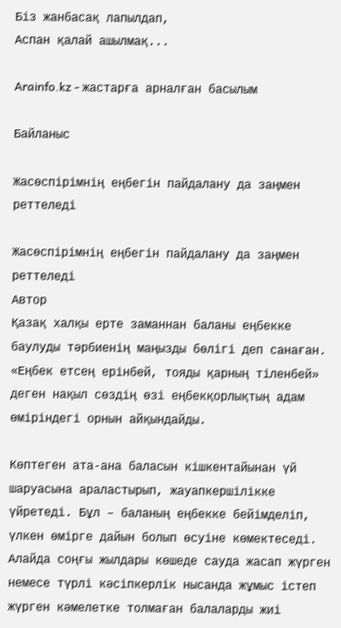Біз жанбасақ лапылдап,
Аспан қалай ашылмақ...

Arainfo.kz - жастарға арналған басылым

Байланыс

Жасөспірімнің еңбегін пайдалану да заңмен реттеледі

Жасөспірімнің еңбегін пайдалану да заңмен реттеледі
Автор
Қазақ халқы ерте заманнан баланы еңбекке баулуды тәрбиенің маңызды бөлігі деп санаған. «Еңбек етсең ерінбей, тояды қарның тіленбей» деген нақыл сөздің өзі еңбекқорлықтың адам өміріндегі орнын айқындайды.

Көптеген ата-ана баласын кішкентайынан үй шаруасына араластырып, жауапкершілікке үйретеді. Бұл – баланың еңбекке бейімделіп, үлкен өмірге дайын болып өсуіне көмектеседі. Алайда соңғы жылдары көшеде сауда жасап жүрген немесе түрлі кәсіпкерлік нысанда жұмыс істеп жүрген кәмелетке толмаған балаларды жиі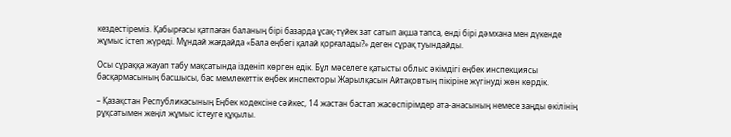кездестіреміз. Қабырғасы қатпаған баланың бірі базарда ұсақ-түйек зат сатып ақша тапса, енді бірі дәмхана мен дүкенде жұмыс істеп жүреді. Мұндай жағдайда «Бала еңбегі қалай қорғалады?» деген сұрақ туындайды.

Осы сұраққа жауап табу мақсатында ізденіп көрген едік. Бұл мәселеге қатысты облыс әкімдігі еңбек инспекциясы басқармасының басшысы, бас мемлекеттік еңбек инспекторы Жарылқасын Айтақовтың пікіріне жүгінуді жөн көрдік.

– Қазақстан Республикасының Еңбек кодексіне сәйкес, 14 жастан бастап жасөспірімдер ата-анасының немесе заңды өкілінің рұқсатымен жеңіл жұмыс істеуге құқылы.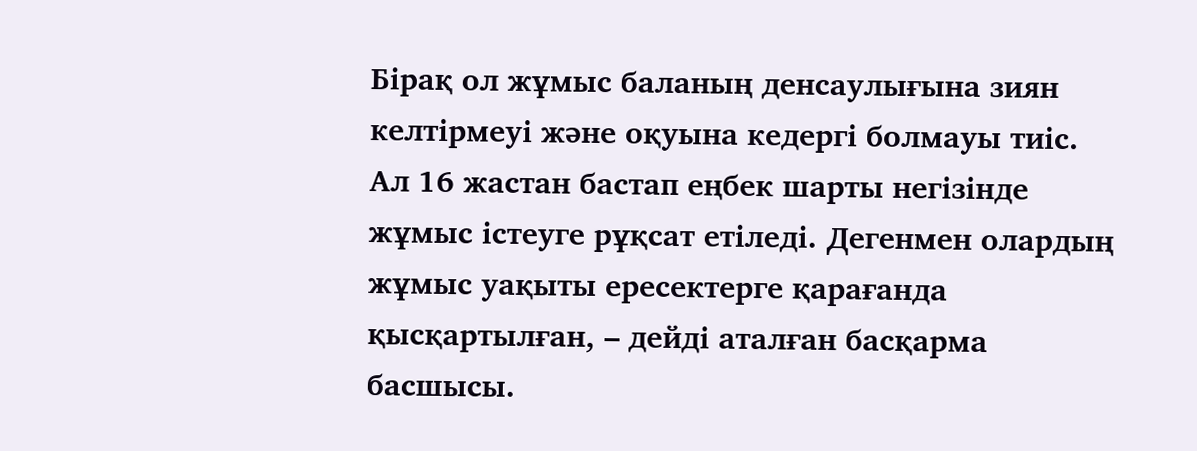Бірақ ол жұмыс баланың денсаулығына зиян келтірмеуі және оқуына кедергі болмауы тиіс. Ал 16 жастан бастап еңбек шарты негізінде жұмыс істеуге рұқсат етіледі. Дегенмен олардың жұмыс уақыты ересектерге қарағанда қысқартылған, – дейді аталған басқарма басшысы.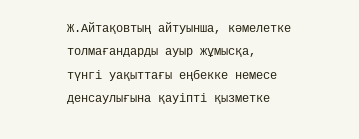Ж.Айтақовтың айтуынша, кәмелетке толмағандарды ауыр жұмысқа, түнгі уақыттағы еңбекке немесе денсаулығына қауіпті қызметке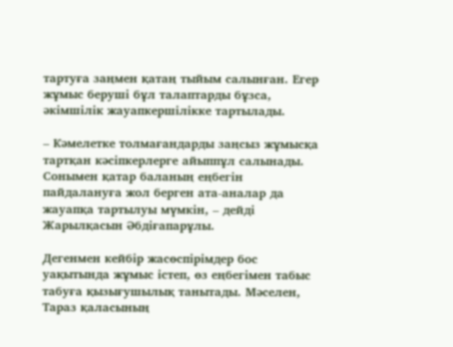тартуға заңмен қатаң тыйым салынған. Егер жұмыс беруші бұл талаптарды бұзса, әкімшілік жауапкершілікке тартылады.

– Кәмелетке толмағандарды заңсыз жұмысқа тартқан кәсіпкерлерге айыппұл салынады. Сонымен қатар баланың еңбегін пайдалануға жол берген ата-аналар да жауапқа тартылуы мүмкін, – дейді Жарылқасын Әбдіғапарұлы.

Дегенмен кейбір жасөспірімдер бос уақытында жұмыс істеп, өз еңбегімен табыс табуға қызығушылық танытады. Мәселен, Тараз қаласының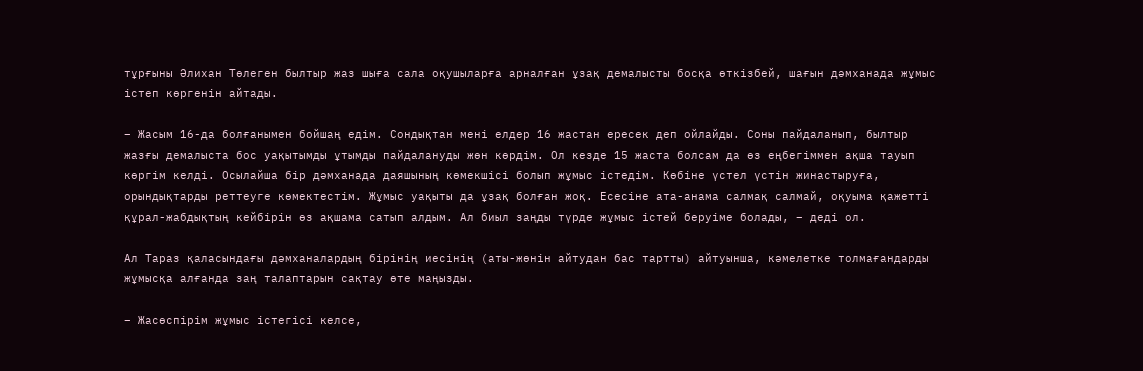тұрғыны Әлихан Төлеген былтыр жаз шыға сала оқушыларға арналған ұзақ демалысты босқа өткізбей, шағын дәмханада жұмыс істеп көргенін айтады.

– Жасым 16-да болғанымен бойшаң едім. Сондықтан мені елдер 16 жастан ересек деп ойлайды. Соны пайдаланып, былтыр жазғы демалыста бос уақытымды ұтымды пайдалануды жөн көрдім. Ол кезде 15 жаста болсам да өз еңбегіммен ақша тауып көргім келді. Осылайша бір дәмханада даяшының көмекшісі болып жұмыс істедім. Көбіне үстел үстін жинастыруға, орындықтарды реттеуге көмектестім. Жұмыс уақыты да ұзақ болған жоқ. Есесіне ата-анама салмақ салмай, оқуыма қажетті құрал-жабдықтың кейбірін өз ақшама сатып алдым. Ал биыл заңды түрде жұмыс істей беруіме болады, – деді ол.

Ал Тараз қаласындағы дәмханалардың бірінің иесінің (аты-жөнін айтудан бас тартты) айтуынша, кәмелетке толмағандарды жұмысқа алғанда заң талаптарын сақтау өте маңызды.

– Жасөспірім жұмыс істегісі келсе,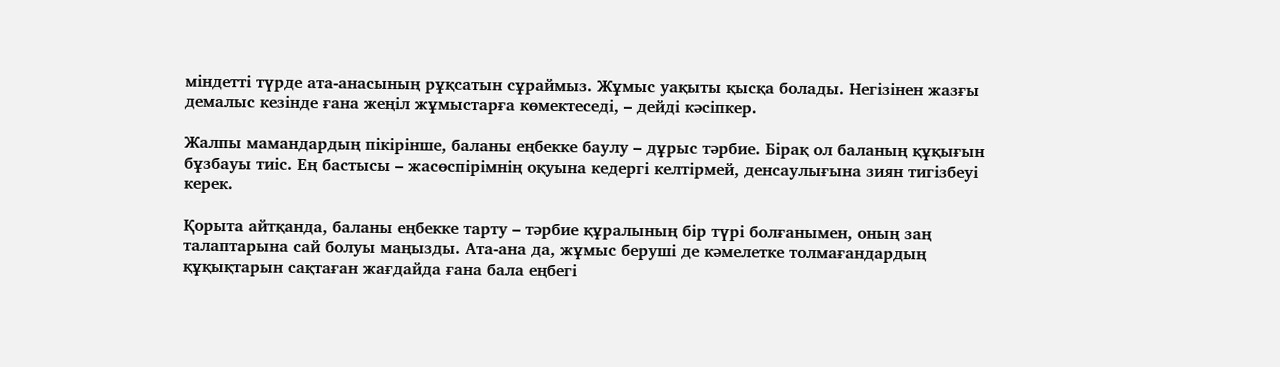міндетті түрде ата-анасының рұқсатын сұраймыз. Жұмыс уақыты қысқа болады. Негізінен жазғы демалыс кезінде ғана жеңіл жұмыстарға көмектеседі, – дейді кәсіпкер.

Жалпы мамандардың пікірінше, баланы еңбекке баулу – дұрыс тәрбие. Бірақ ол баланың құқығын бұзбауы тиіс. Ең бастысы – жасөспірімнің оқуына кедергі келтірмей, денсаулығына зиян тигізбеуі керек.

Қорыта айтқанда, баланы еңбекке тарту – тәрбие құралының бір түрі болғанымен, оның заң талаптарына сай болуы маңызды. Ата-ана да, жұмыс беруші де кәмелетке толмағандардың құқықтарын сақтаған жағдайда ғана бала еңбегі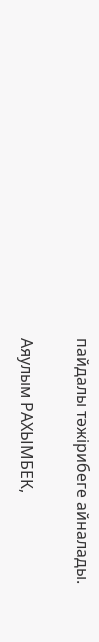пайдалы тәжірибеге айналады.

Аяулым РАХЫМБЕК,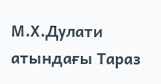М.Х.Дулати атындағы Тараз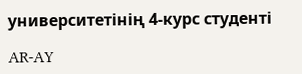университетінің 4-курс студенті

AR-AY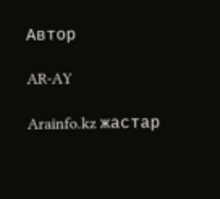Автор

AR-AY

Arainfo.kz жастар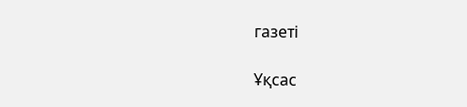газеті

Ұқсас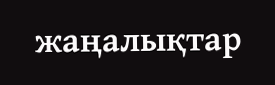жаңалықтар